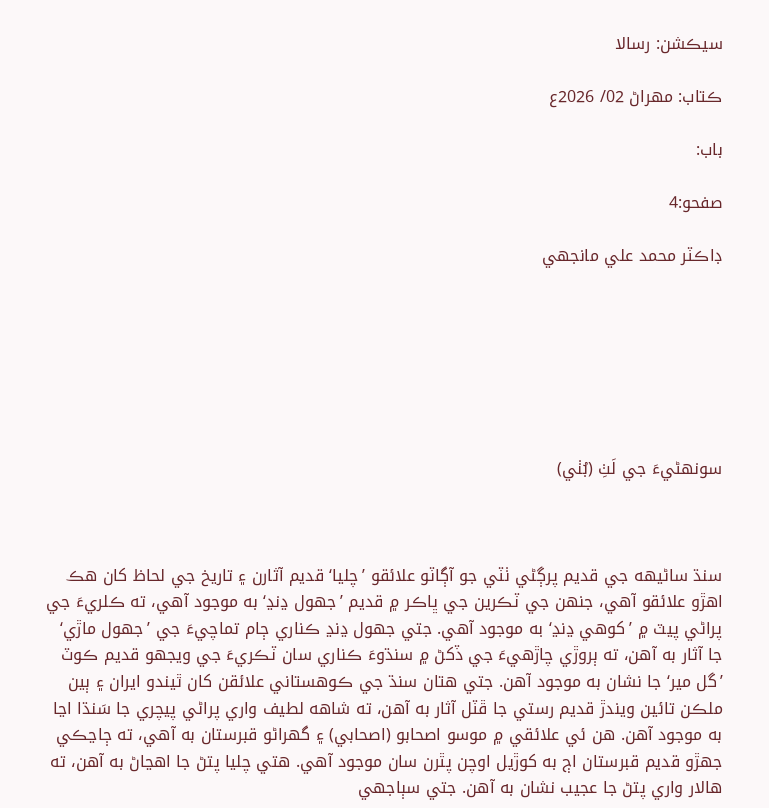سيڪشن: رسالا

ڪتاب: مهراڻ 02/ 2026ع

باب:

صفحو:4

ڊاڪٽر محمد علي مانجهي







سونھڻيءَ جي لَٺِ (بُٺي)



سنڌ ساڻيھه جي قديم پرڳڻي ٺٽي جو آڳاٽو علائقو ’چليا‘ قديم آثارن ۽ تاريخ جي لحاظ کان هڪ اهڙو علائقو آهي، جنھن جي ٽڪرين جي ڀاڪر ۾ قديم ’جھول ڍنڍ‘ به موجود آهي، ته ڪلريءَ جي پراڻي پيٽ ۾ ’کوهي ڍنڍ‘ به موجود آهي. جتي جھول ڍنڍ ڪناري ڄام تماچيءَ جي ’جهول ماڙي‘ جا آثار به آهن، ته ٻروڙي چاڙهيءَ جي ڏکڻ ۾ سنڌوءَ ڪناري سان ٽڪريءَ جي ويجهو قديم ڪوٽ ’گل مير‘ جا نشان به موجود آهن. جتي هتان سنڌ جي ڪوهستاني علائقن کان ٿيندو ايران ۽ ٻين ملڪن تائين ويندڙ قديم رستي جا ڦٽل آثار به آهن، ته شاهه لطيف واري پراڻي پيچري جا سَنڌا اڃا به موجود آهن. هن ئي علائقي ۾ موسو اصحابو (اصحابي) ۽ گھراڻو قبرستان به آهي، ته ڄاڃڪي جھڙو قديم قبرستان اڄ به کوڙيل اوچن پٿرن سان موجود آهي. هتي چليا پتڻ جا اهڃاڻ به آهن، ته هالار واري پتڻ جا عجيب نشان به آهن. جتي سٻاجھي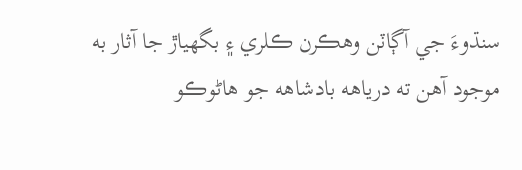سنڌوءَ جي آڳاٽن وهڪرن ڪلري ۽ بگھياڙ جا آثار به موجود آهن ته درياهه بادشاهه جو هاڻوڪو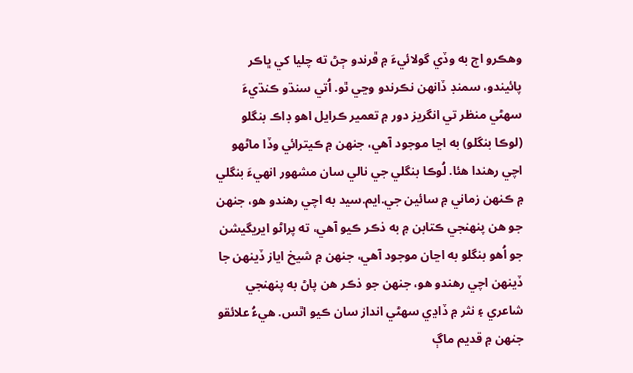وهڪرو اڄ به وڏي گولائيءَ ۾ ڦرندو ڄڻ ته چليا کي ڀاڪر پائيندو، سمنڊ ڏانھن نڪرندو وڃي ٿو. اُتي سنڌو ڪنڌيءَ سھڻي منظر تي انگريز دور ۾ تعمير ڪرايل اهو ڊاڪ بنگلو (لوڪا بنگلو) به اڃا موجود آهي، جنھن ۾ ڪيترائي وڏا ماڻھو اچي رهندا هئا. لُوڪا بنگلي جي نالي سان مشھور انھيءَ بنگلي ۾ ڪنھن زماني ۾ سائين جي.ايم.سيد به اچي رهندو هو، جنھن جو هن پنھنجي ڪتابن ۾ به ذڪر ڪيو آهي، ته پراڻو ايريگيشن جو اُهو بنگلو به اڃان موجود آهي، جنھن ۾ شيخ اياز ڏينھن جا ڏينھن اچي رهندو هو، جنھن جو ذڪر هن پاڻ به پنھنجي شاعري ۽ نثر ۾ ڏاڍي سھڻي انداز سان ڪيو اٿس. هيءُ علائقو جنھن ۾ قديم ماڳ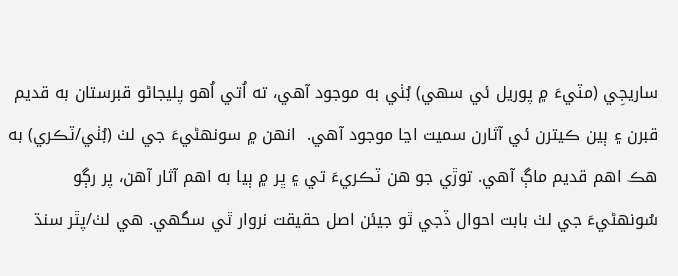ساريجِي (مٽيءَ ۾ پوريل ئي سھي) بُٺي به موجود آهي، ته اُتي اُهو پليجاڻو قبرستان به قديم قبرن ۽ ٻين ڪيترن ئي آثارن سميت اڃا موجود آهي.  انھن ۾ سونھڻيءَ جي لٺ (بُٺي/ٽڪري) به هڪ اهم قديم ماڳ آهي. توڙي جو هن ٽڪريءَ تي ۽ ڀر ۾ ٻيا به اهم آثار آهن، پر رڳو سُونھڻيءَ جي لٺ بابت احوال ڏجي ٿو جيئن اصل حقيقت نروار ٿي سگهي. هي لٺ/پٿر سنڌ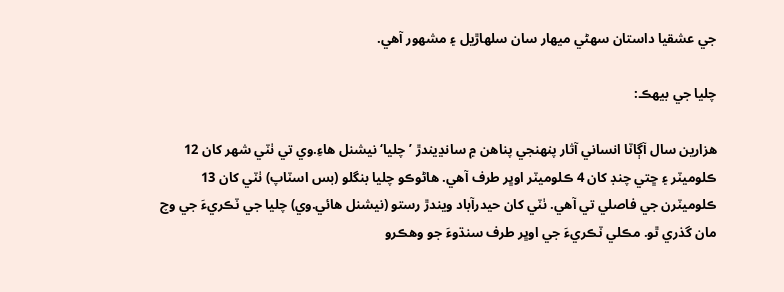جي عشقيا داستان سھڻي ميھار سان سلھاڙيل ۽ مشھور آهي.

چليا جي بيهڪ:

هزارين سال آڳاٽا انساني آثار پنھنجي پناهن ۾ سانڍيندڙ ’چليا‘ نيشنل هاءِ.وي تي ٺٽي شھر کان 12 ڪلوميٽر ۽ ڇتي چنڊ کان 4 ڪلوميٽر اوڀر طرف آهي. هاڻوڪو چليا بنگلو (بس اسٽاپ) ٺٽي کان 13 ڪلوميٽرن جي فاصلي تي آهي. ٺٽي کان حيدرآباد ويندڙ رستو (نيشنل هائي.وي) چليا جي ٽڪريءَ جي وچ مان گذري ٿو. مڪلي ٽڪريءَ جي اوڀر طرف سنڌوءَ جو وهڪرو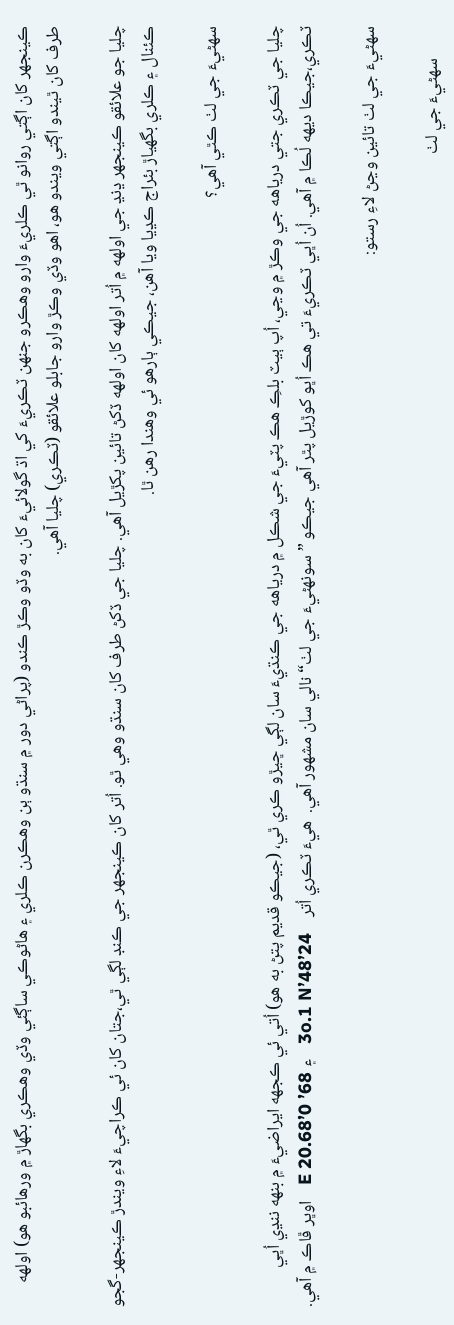ڪينجهر کان اڳتي روانو ٿي ڪلريءَ وارو وهڪرو جنھن ٽڪريءَ کي اڌ گولائيءَ کان به وڏو وڪڙ ڪندو (پراڻي دور ۾ سنڌو ٻن وهڪرن ڪلري ۽ هاڻوڪي ساڳئي وڏي وهڪري بگهاڙ ۾ ورهائبو هو) اولھه طرف کان ٿيندو اڳتي ويندو هو، اهو وڏي وڪڙ وارو جابلو علائقو (ٽڪري) چليا آهي.

چليا جو علائقو ڪينجهر ڍنڍ جي اولھه ۾ اُتر اولھه کان اولھه ڏکڻ تائين پکڙيل آهي. چليا جي ڏکڻ طرف کان سنڌو وهي ٿو. اُتر کان ڪينجهر جي ڪنڊ لڳي ٿي،جتان کان ئي ڪراچيءَ لاءِ ويندڙ ڪينجهر-گجو ڪئنال ۽ ڪلري بگهياڙ بئراج ڪڍيا ويا آهن، جيڪي ٻارهو ئي وهندا رهن ٿا.

سھڻيءَ جي لٺ ڪٿي آهي؟

چليا جي ٽڪري جتي درياهه جي وڪڙ ۾ وڃي، اُپ ٻيٽ بلڪِ هڪ پٽيءَ جي شڪل ۾ درياهه جي ڪنڌيءَ سان لڳي ڇيڙو ڪري ٿي، (جيڪو قديم پتڻ به هو) اُتي ئي ڪجهه ايراضيءَ ۾ بنھه ننڍي اُڀي ٽڪري،جيڪا ديھه لُڪا ۾ آهي. اُن اُڀي ٽڪريءَ تي هڪ اُڀو کوڙيل پٿر آهي جيڪو ”سونھڻيءَ جي لٺ“ نالي سان مشھور آهي.  هيءَ ٽڪري اُتر    24’48’3o.1 N   ۽ 68’ 0’20.68 E   اوڀر ڦاڪ ۾ آهي.

سھڻيءَ جي لٺ تائين وڃڻ لاءِ رستو:

        سھڻيءَ جي لٺ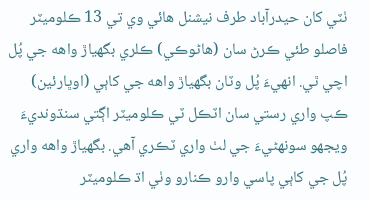ٺٽي کان حيدرآباد طرف نيشنل هائي وي تي 13 ڪلوميٽر فاصلو طئي ڪرڻ سان (هاڻوڪي) ڪلري بگھياڙ واهه جي پُل اچي ٿي. انھيءَ پُل وٽان بگھياڙ واھه جي کاٻي (اوڀارئين)  ڪپ واري رستي سان اٽڪل ٽي ڪلوميٽر اڳتي سنڌونديءَ ويجهو سونھڻيءَ جي لٺ واري ٽڪري آهي. بگھياڙ واھه واري پُل جي کاٻي پاسي وارو ڪنارو وٺي اڌ ڪلوميٽر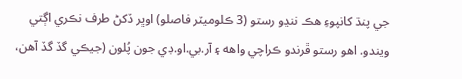جي پنڌ کانپوءِ هڪ ننڍو رستو (3 ڪلوميٽر فاصلو) اوڀر ڏکڻ طرف نڪري اڳتي ويندو. اهو رستو ڦرندو ڪراچي واهه ۽ آر.بي.او.ڊي جون پُلون (جيڪي گڏ گڏ آهن،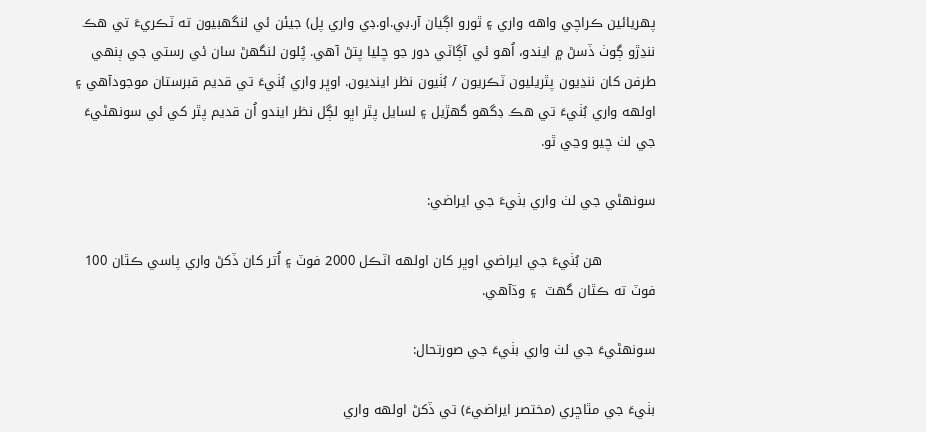پھريائين ڪراچي واهه واري ۽ ٿورو اڳيان آر.بي.او.ڊي واري پل) جيئن ئي لنگھبيون ته ٽڪريءَ تي هڪ ننڍڙو ڳوٺ ڏسڻ ۾ ايندو، اُهو ئي آڳاٽي دور جو چليا پتڻ آهي. پُلون لنگھڻ سان ئي رستي جي ٻنھي طرفن کان ننڍيون پٿريليون ٽڪريون / بُٺيون نظر اينديون. اوڀر واري بُٺيءَ تي قديم قبرستان موجودآهي ۽ اولھه واري بُٺيءَ تي هڪ ڊگھو گهڙيل ۽ لسايل پٿر اڀو لڳل نظر ايندو اُن قديم پٿر کي ئي سونھڻيءَ جي لٺ چيو وڃي ٿو.

سونھڻي جي لٺ واري بٺيءَ جي ايراضي:

            هن بُٺيءَ جي ايراضي اوڀر کان اولھه اٽڪل 2000 فوٽ ۽ اُتر کان ڏکڻ واري پاسي ڪٿان 100 فوٽ ته ڪٿان گهٽ  ۽ وڌآهي.

سونھڻيءَ جي لٺ واري بٺيءَ جي صورتحال:

بٺيءَ جي مٿاڇري (مختصر ايراضيءَ) تي ڏکڻ اولھه واري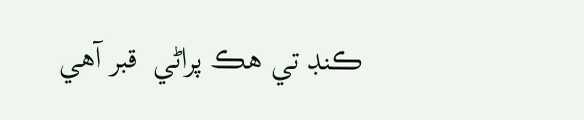ڪنڊ تي هڪ پراڻي  قبر آهي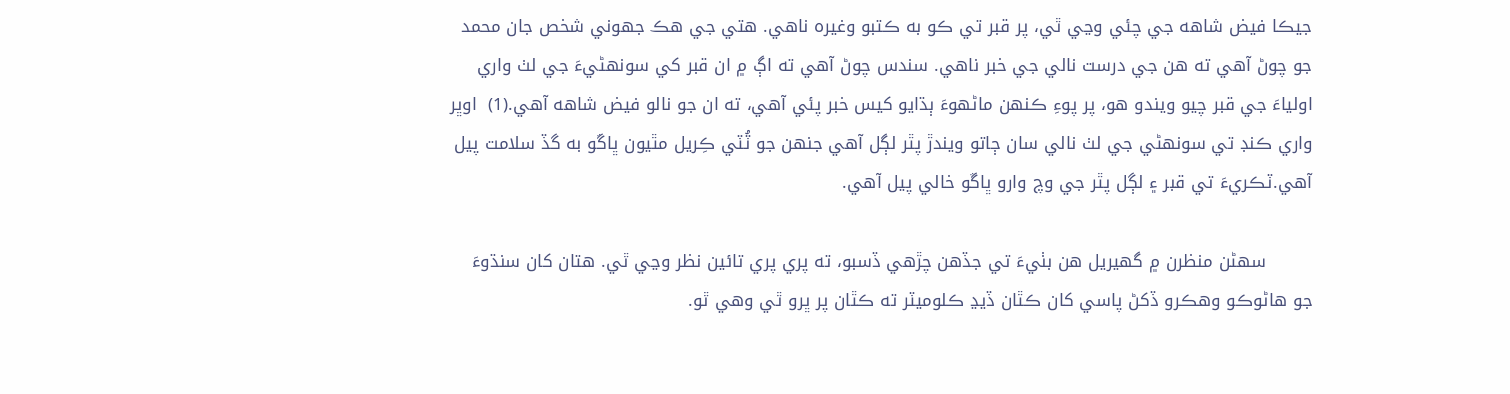جيڪا فيض شاهه جي چئي وڃي ٿي، پر قبر تي ڪو به ڪتبو وغيره ناهي. هتي جي هڪ جهوني شخص جان محمد جو چوڻ آهي ته هن جي درست نالي جي خبر ناهي. سندس چوڻ آهي ته اڳ ۾ ان قبر کي سونھڻيءَ جي لٺ واري اولياءَ جي قبر چيو ويندو هو، پر پوءِ ڪنھن ماڻھوءَ ٻڌايو کيس خبر پئي آهي، ته ان جو نالو فيض شاهه آهي.(1)  اوڀر واري ڪنڊ تي سونھڻي جي لٺ نالي سان ڄاتو ويندڙ پٿر لڳل آهي جنھن جو ٽُٽي ڪِريل مٿيون ڀاڱو به گڏ سلامت پيل آهي.ٽڪريءَ تي قبر ۽ لڳل پٿر جي وچ وارو ڀاڱو خالي پيل آهي.

        سھڻن منظرن ۾ گھيريل هن بٺيءَ تي جڏهن چڙهي ڏسبو، ته پري پري تائين نظر وڃي ٿي. هتان کان سنڌوءَ جو هاڻوڪو وهڪرو ڏکڻ پاسي کان ڪٿان ڏيڍ ڪلوميٽر ته ڪٿان پر ڀرو ٿي وهي ٿو.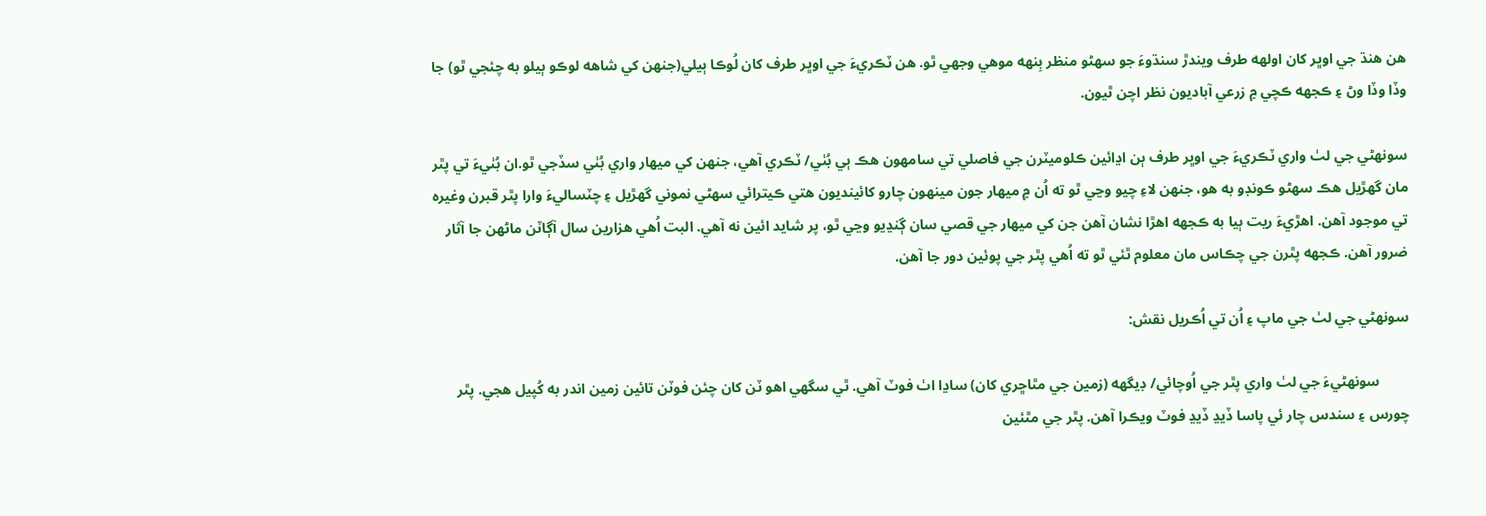هن هنڌ جي اوڀر کان اولھه طرف ويندڙ سنڌوءَ جو سھڻو منظر بِنھه موهي وجهي ٿو. هن ٽڪريءَ جي اوڀر طرف کان لُوڪا ٻيلي(جنھن کي شاهه لوڪو ٻيلو به چئجي ٿو) جا وڏا وڏا وڻ ۽ ڪجهه ڪچي ۾ زرعي آباديون نظر اچن ٿيون.

سونھڻي جي لٺ واري ٽڪريءَ جي اوڀر طرف ٻن اڍائين ڪلوميٽرن جي فاصلي تي سامھون هڪ ٻي بُٺي/ ٽڪري آهي، جنھن کي ميھار واري بُٺي سڏجي ٿو.ان بُٺيءَ تي پٿر مان گهڙيل هڪ سھڻو ڪونڊو به هو، جنھن لاءِ چيو وڃي ٿو ته اُن ۾ ميھار جون مينھون چارو کائينديون هتي ڪيترائي سھڻي نموني گهڙيل ۽ چٽساليءَ وارا پٿر قبرن وغيره تي موجود آهن. اهڙيءَ ريت ٻيا به ڪجهه اهڙا نشان آهن جن کي ميھار جي قصي سان ڳنڍيو وڃي ٿو، پر شايد ائين نه آهي. البت اُهي هزارين سال آڳاٽن ماڻھن جا آثار ضرور آهن. ڪجهه پٿرن جي چڪاس مان معلوم ٿئي ٿو ته اُهي پٿر جي پوئين دور جا آهن.

سونھڻي جي لٺ جي ماپ ۽ اُن تي اُڪريل نقش:

        سونھڻيءَ جي لٺ واري پٿر جي اُوچائي/ ڊيگهه (زمين جي مٿاڇري کان) ساڍا اٺ فوٽ آهي. ٿي سگهي اهو ٽن کان چئن فوٽن تائين زمين اندر به کُپيل هجي. پٿر چورس ۽ سندس چار ئي پاسا ڏيڍ ڏيڍ فوٽ ويڪرا آهن. پٿر جي مٿئين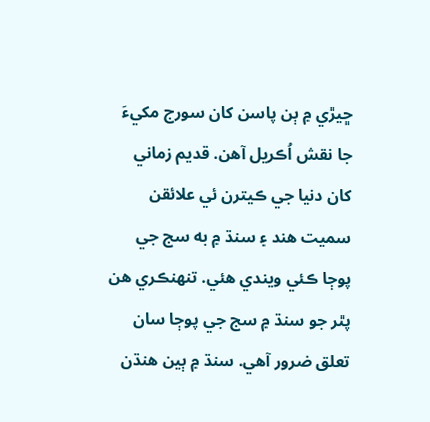ڇيڙي ۾ ٻن پاسن کان سورج مکيءَ جا نقش اُڪريل آهن. قديم زماني کان دنيا جي ڪيترن ئي علائقن سميت هند ۽ سنڌ ۾ به سج جي پوڄا ڪئي ويندي هئي. تنھنڪري هن پٿر جو سنڌ ۾ سج جي پوڄا سان تعلق ضرور آهي. سنڌ ۾ ٻين هنڌن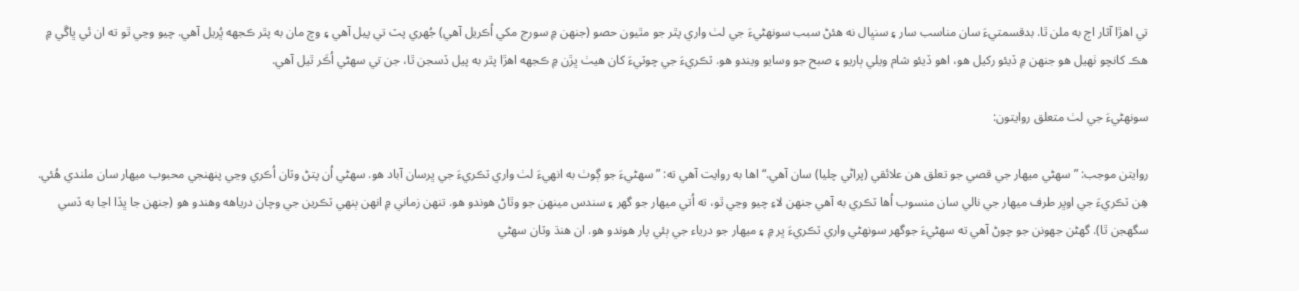تي اهڙا آثار اڄ به ملن ٿا. بدقسمتيءَ سان مناسب سار ۽ سنڀال نه هئڻ سبب سونھڻيءَ جي لٺ واري پٿر جو مٿيون حصو (جنھن ۾ سورج مکي اُڪريل آهي) جُهري پٽ تي پيل آهي ۽ وچ مان به پٿر ڪجهه ڀُريل آهي. چيو وڃي ٿو ته ان ئي ڀاڱي ۾ هڪ کانچو ٺھيل هو جنھن ۾ ڏيئو رکيل هو، اهو ڏيئو شام ويلي ٻاريو ۽ صبح جو وسايو ويندو هو. ٽڪريءَ جي چوٽيءَ کان هيٺ ڀڙن ۾ ڪجهه اهڙا پٿر به پيل ڏسجن ٿا، جن تي سھڻي اُڪَر ٿيل آهي.

سونھڻيءَ جي لٺ متعلق روايتون:

روايتن موجب: ”سھڻي ميھار جي قصي جو تعلق هن علائقي (پراڻي چليا) سان آهي.“ اها به روايت آهي ته: ”سھڻيءَ جو ڳوٺ به انھيءَ لٺ واري ٽڪريءَ جي ڀرسان آباد هو. سھڻي اُن پتڻ وٽان اُڪري وڃي پنھنجي محبوب ميھار سان ملندي هُئي. هِن ٽڪريءَ جي اوڀر طرف ميھار جي نالي سان منسوب اُها ٽڪري به آهي جنھن لاءِ چيو وڃي ٿو، ته اُتي ميھار جو گھر ۽ سندس مينھن جو وٿاڻ هوندو هو. تنھن زماني ۾ انھن ٻنھي ٽڪرين جي وچان درياھه وهندو هو (جنھن جا ڀڏا اڃا به ڏسي سگهجن ٿا). گهڻن جهونن جو چوڻ آهي ته سھڻيءَ جوگهر سونھڻي واري ٽڪريءَ ڀر ۾ ۽ ميھار جو درياء جي ٻئي پار هوندو هو. ان هنڌ وٽان سھڻي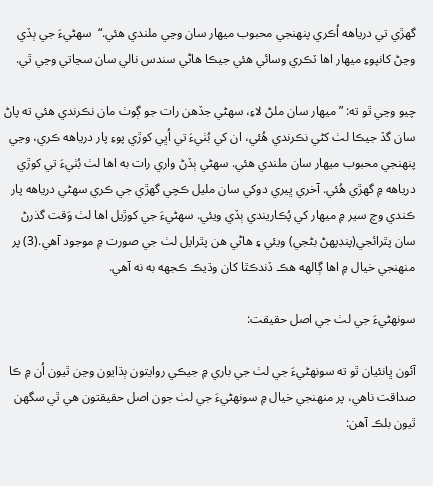گهڙي تي درياھه اُڪري پنھنجي محبوب ميھار سان وڃي ملندي هئي.“  سھڻيءَ جي ٻڏي وڃڻ کانپوءِ ميھار اها ٽڪري وسائي هئي جيڪا هاڻي سندس نالي سان سڃاتي وڃي ٿي.

چيو وڃي ٿو ته: ”ميھار سان ملڻ لاءِ، سھڻي جڏهن رات جو ڳوٺ مان نڪرندي هئي ته پاڻ سان گڏ جيڪا لٺ کڻي نڪرندي هُئي، ان کي بُٺيءَ تي اُڀي کوڙي پوءِ پار درياهه ڪري، وڃي پنھنجي محبوب ميھار سان ملندي هئي. سھڻي ٻڏڻ واري رات به اها لٺ بُٺيءَ تي کوڙي درياهه ۾ گهڙي هُئي. آخري ڀيري دوکي سان مليل ڪچي گهڙي جي ڪري سھڻي درياهه پار ڪندي وچ سير ۾ ميھار کي پُڪاريندي ٻڏي ويئي. سھڻيءَ جي کوڙيل اها لٺ وَقت گذرڻ سان پٿرائجي(پنڊپھڻ بڻجي) ويئي ۽ هاڻي هن پٿرايل لٺ جي صورت ۾ موجود آهي.(3) پر منھنجي خيال ۾ اها ڳالھه هڪ ڏندڪٿا کان وڌيڪ ڪجهه به نه آهي.

سونھڻيءَ جي لٺ جي اصل حقيقت:

آئون ڀانئيان ٿو ته سونھڻيءَ جي لٺ جي باري ۾ جيڪي روايتون ٻڌايون وڃن ٿيون اُن ۾ ڪا صداقت ناهي، پر منھنجي خيال ۾ سونھڻيءَ جي لٺ جون اصل حقيقتون هي ٿي سگھن ٿيون بلڪ آهن: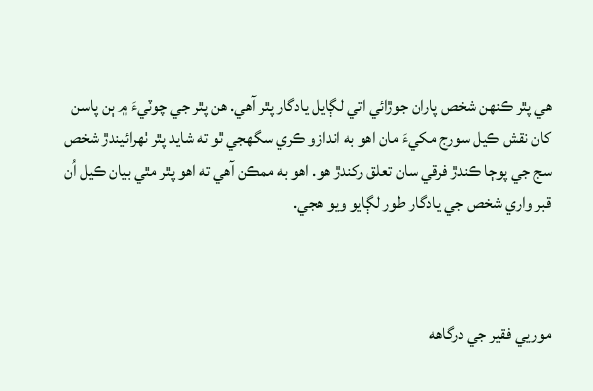هي پٿر ڪنھن شخص پاران جوڙائي اتي لڳايل يادگار پٿر آهي. هن پٿر جي چوٽيءَ ۾ ٻن پاسن کان نقش ڪيل سورج مکيءَ مان اهو به اندازو ڪري سگهجي ٿو ته شايد پٿر ٺھرائيندڙ شخص سج جي پوڄا ڪندڙ فرقي سان تعلق رکندڙ هو. اهو به ممڪن آهي ته اهو پٿر مٿي بيان ڪيل اُن قبر واري شخص جي يادگار طور لڳايو ويو هجي.



موريي فقير جي درگاهه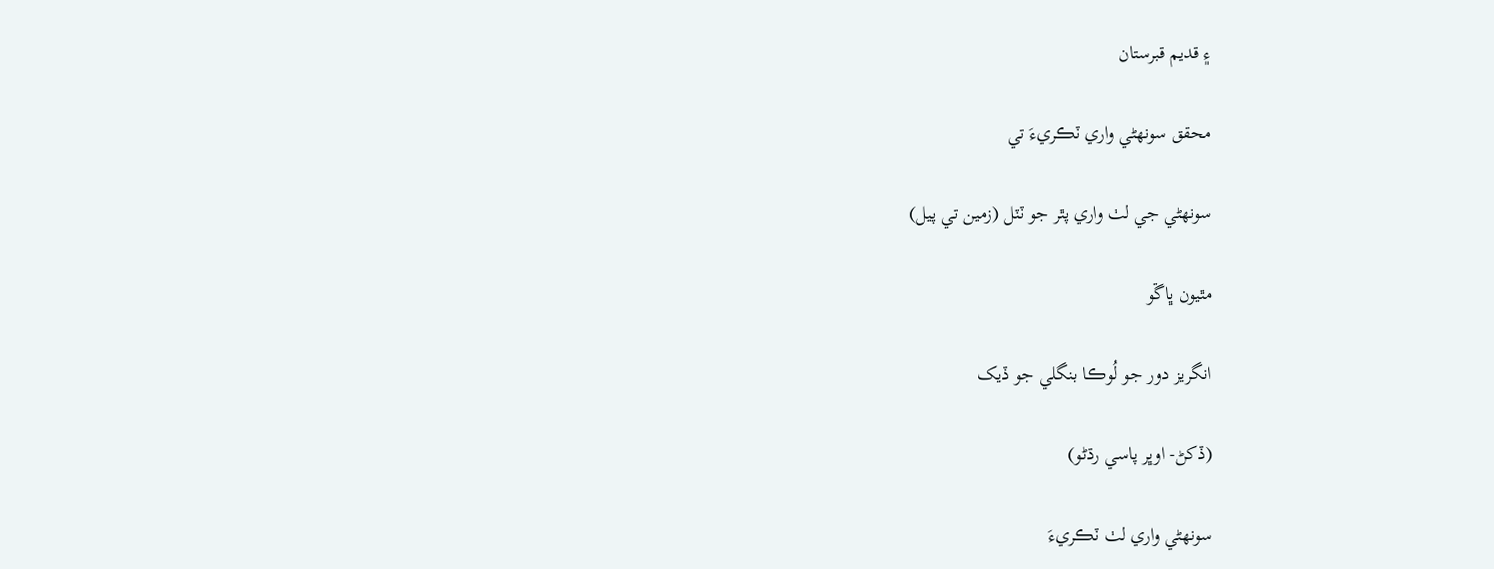۽ قديم قبرستان

محقق سونھڻي واري ٽڪريءَ تي

سونھڻي جي لٺ واري پٿر جو ٽٽل (زمين تي پيل)

مٿيون ڀاڱو

انگريز دور جو لُوڪا بنگلي جو ڏيک

(ڏکڻ- اوڀر پاسي رڌڻو)

سونھڻي واري لٺ ٽڪريءَ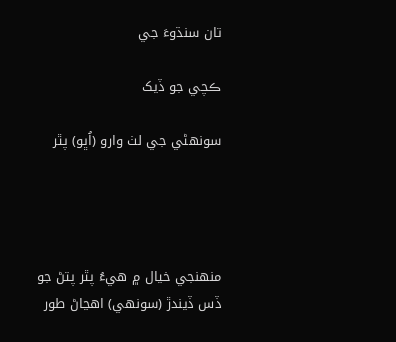تان سنڌوءَ جي

ڪچي جو ڏيک

سونھڻي جي لٺ وارو (اُڀو) پٿر




منھنجي خيال ۾ هيءُ پٿر پتڻ جو ڏس ڏيندڙ (سونھي) اهڃاڻ طور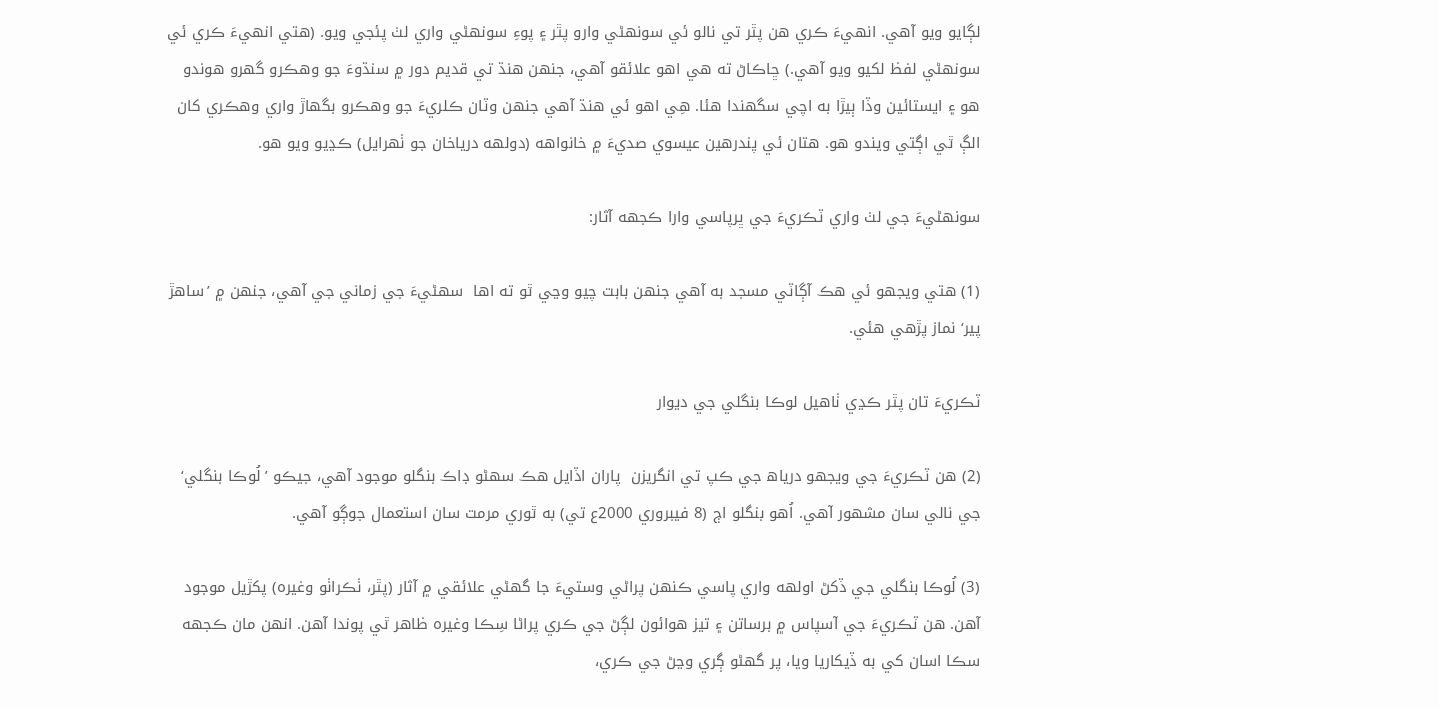لڳايو ويو آهي. انھيءَ ڪري هن پٿر تي نالو ئي سونھڻي وارو پٿر ۽ پوءِ سونھڻي واري لٺ پئجي ويو. (هتي انھيءَ ڪري ئي سونھڻي لفظ لکيو ويو آهي.) ڇاڪاڻ ته هي اهو علائقو آهي، جنھن هنڌ تي قديم دور ۾ سنڌوءَ جو وهڪرو گھرو هوندو هو ۽ ايستائين وڏا ٻيڙا به اچي سگهندا هئا. هِي اهو ئي هنڌ آهي جنھن وٽان ڪلريءَ جو وهڪرو بگهاڙ واري وهڪري کان الڳ ٿي اڳتي ويندو هو. هتان ئي پندرهين عيسوي صديءَ ۾ خانواهه (دولھه درياخان جو ٺھرايل) ڪڍيو ويو هو.

سونھڻيءَ جي لٺ واري ٽڪريءَ جي ڀرپاسي وارا ڪجهه آثار:

(1) هتي ويجهو ئي هڪ آڳاٽي مسجد به آهي جنھن بابت چيو وڃي ٿو ته اها  سھڻيءَ جي زماني جي آهي، جنھن ۾ ’ساهڙ پير‘ نماز پڙهي هئي.

ٽڪريءَ تان پٿر ڪڍي ٺاهيل لوڪا بنگلي جي ديوار

(2) هن ٽڪريءَ جي ويجھو درياھ جي ڪپ تي انگريزن  پاران اڏايل هڪ سھڻو ڊاڪ بنگلو موجود آهي، جيڪو ’لُوڪا بنگلي‘ جي نالي سان مشھور آهي. اُهو بنگلو اڄ (8 فيبروري 2000ع تي) به ٿوري مرمت سان استعمال جوڳو آهي.

(3) لُوڪا بنگلي جي ڏکڻ اولھه واري پاسي ڪنھن پراڻي وستيءَ جا گهڻي علائقي ۾ آثار (پٿر، ٺڪراٺو وغيره) پکڙيل موجود آهن. هن ٽڪريءَ جي آسپاس ۾ برساتن ۽ تيز هوائون لڳڻ جي ڪري پراڻا سِڪا وغيره ظاهر ٿي پوندا آهن. انھن مان ڪجهه سڪا اسان کي به ڏيکاريا ويا، پر گهڻو ڳري وڃڻ جي ڪري،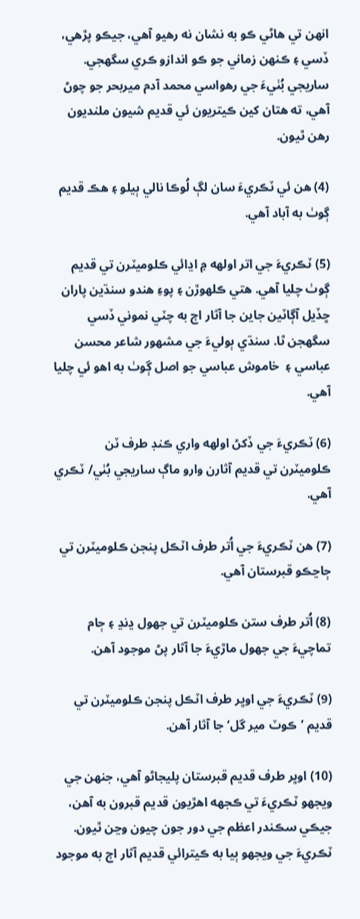انھن تي هاڻي ڪو به نشان نه رهيو آهي، جيڪو پڙهي، ڏسي ۽ ڪنھن زماني جو ڪو اندازو ڪري سگهجي. ساريجي بُٺيءَ جي رهواسي محمد آدم ميربحر جو چوڻ آهي، ته هتان کين ڪيتريون ئي قديم شيون ملنديون رهن ٿيون.

(4) هن ئي ٽڪريءَ سان لڳ لُوڪا نالي ٻيلو ۽ هڪ قديم ڳوٺ به آباد آهي.

(5) ٽڪريءَ جي اتر اولھه ۾ اڍائي ڪلوميٽرن تي قديم ڳوٺ چليا آهي. هتي ڪلھوڙن ۽ پوءِ هندو سنڌين پاران ڇڏيل آڳاٽين جاين جا آثار اڄ به چٽي نموني ڏسي سگھجن ٿا. سنڌي ٻوليءَ جي مشھور شاعر محسن عباسي ۽  خاموش عباسي جو اصل ڳوٺ به اهو ئي چليا آهي.

(6) ٽڪريءَ جي ڏکڻ اولھه واري ڪنڊ طرف ٽن ڪلوميٽرن تي قديم آثارن وارو ماڳ ساريجي بُٺي/ ٽڪري آهي.

(7) هن ٽڪريءَ جي اُتر طرف اٽڪل پنجن ڪلوميٽرن تي ڄاڃڪو قبرستان آهي.

(8) اُتر طرف ستن ڪلوميٽرن تي جهول ڍنڍ ۽ ڄام تماچيءَ جي جهول ماڙيءَ جا آثار پڻ موجود آهن.

(9) ٽڪريءَ جي اوڀر طرف اٽڪل پنجن ڪلوميٽرن تي قديم ’ڪوٽ مير گل‘ جا آثار آهن.

(10) اوڀر طرف قديم قبرستان پليجاڻو آهي، جنھن جي ويجهو ٽڪريءَ تي ڪجهه اهڙيون قديم قبرون به آهن، جيڪي سڪندر اعظم جي دور جون چيون وڃن ٿيون. ٽڪريءَ جي ويجهو ٻيا به ڪيترائي قديم آثار اڄ به موجود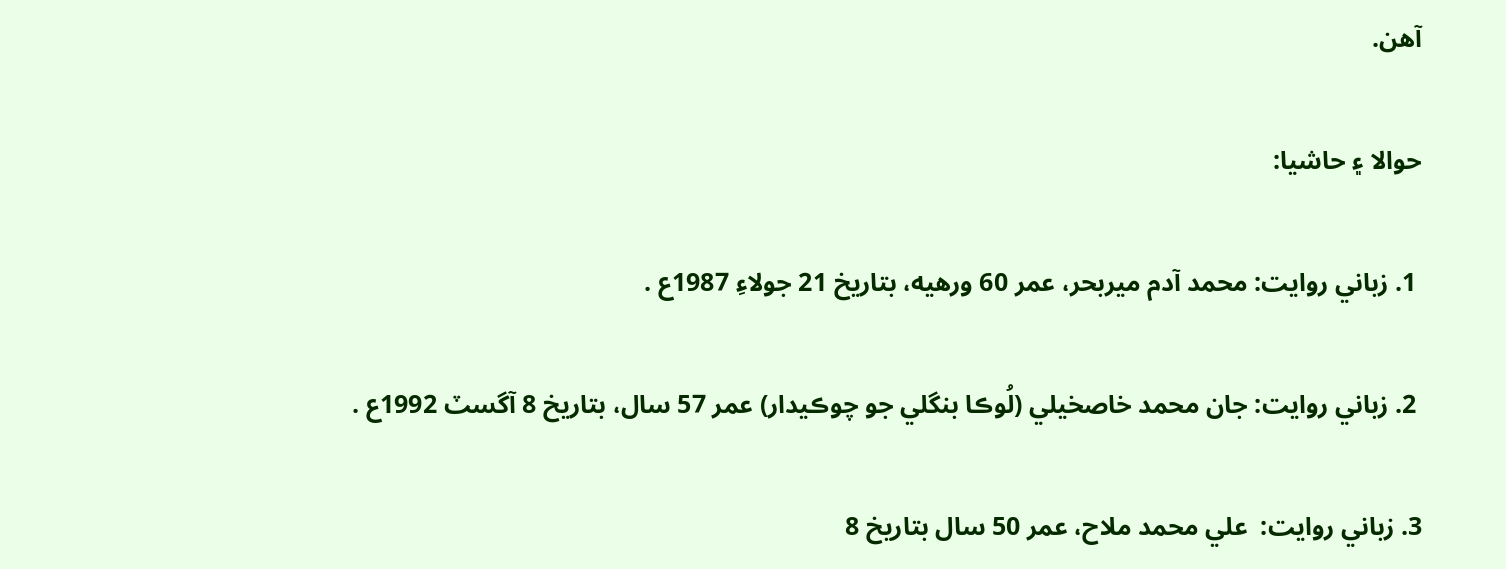آهن.

حوالا ۽ حاشيا:

 1. زباني روايت: محمد آدم ميربحر، عمر 60 ورهيه، بتاريخ 21 جولاءِ 1987ع .

 2. زباني روايت: جان محمد خاصخيلي (لُوڪا بنگلي جو چوڪيدار) عمر 57 سال، بتاريخ 8 آگسٽ 1992ع .

3. زباني روايت:  علي محمد ملاح، عمر 50 سال بتاريخ 8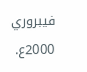فيبروري 2000ع.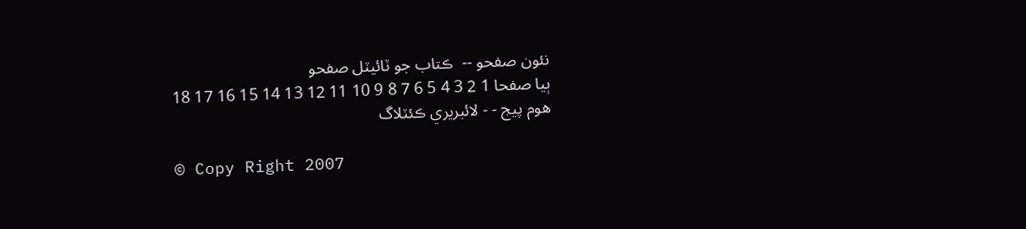نئون صفحو --  ڪتاب جو ٽائيٽل صفحو
ٻيا صفحا 1 2 3 4 5 6 7 8 9 10 11 12 13 14 15 16 17 18
هوم پيج - - لائبريري ڪئٽلاگ

© Copy Right 2007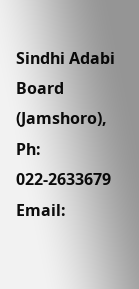Sindhi Adabi Board (Jamshoro),
Ph: 022-2633679 Email: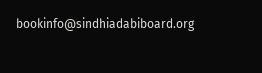bookinfo@sindhiadabiboard.org